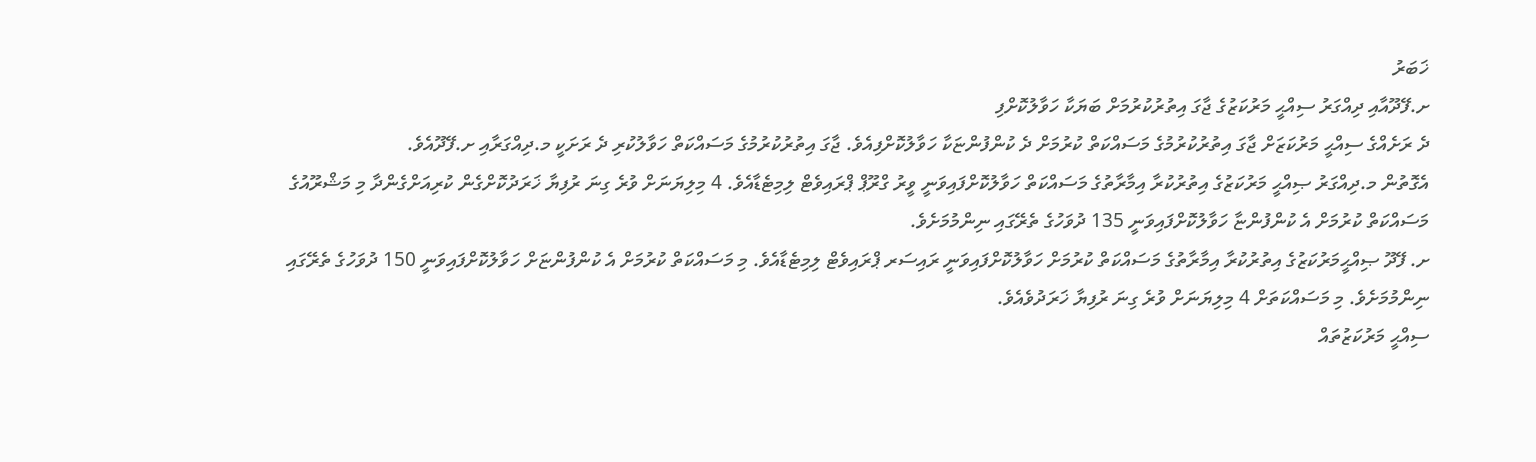ޚަބަރު
ށ.ފޭދޫއާއި ދިއްގަރު ސިއްޙީ މަރުކަޒުގެ ޖާގަ އިތުރުކުރުމަށް ބަޔަކާ ހަވާލުކޮށްފި
ދެ ރަށެއްގެ ސިއްޙީ މަރުކަޒަށް ޖާގަ އިތުރުކުރުމުގެ މަސައްކަތް ކުރުމަށް ދެ ކުންފުންޏަކާ ހަވާލުކޮށްފިއެވެ. ޖާގަ އިތުރުކުރުމުގެ މަސައްކަތް ހަވާލުކުރި ދެ ރަށަކީ މ.ދިއްގަރާއި ށ.ފޭދޫއެވެ.
އެގޮތުން މ.ދިއްގަރު ޞިއްޙީ މަރުކަޒުގެ އިތުރުކުރާ އިމާރާތުގެ މަސައްކަތް ހަވާލުކޮށްފައިވަނީ ވީރު ގްރޫޕް ޕްރައިވެޓް ލިމިޓެޑާއެވެ. 4 މިލިޔަނަށް ވުރެ ގިނަ ރުފިޔާ ޚަރަދުކޮށްގެން ކުރިއަށްގެންދާ މި މަޝްރޫއުގެ މަސައްކަތް ކުރުމަށް އެ ކުންފުންޏާ ހަވާލުކޮށްފައިވަނީ 135 ދުވަހުގެ ތެރޭގައި ނިންމުމަށެވެ.
ށ. ފޭދޫ ޞިއްޙީމަރުކަޒުގެ އިތުރުކުރާ އިމާރާތުގެ މަސައްކަތް ކުރުމަށް ހަވާލުކޮށްފައިވަނީ ރައިސަރ ޕްރައިވެޓް ލިމިޓެޑާއެވެ. މި މަސައްކަތް ކުރުމަށް އެ ކުންފުންޏަށް ހަވާލުކޮށްފައިވަނީ 150 ދުވަހުގެ ތެރޭގައި ނިންމުމަށެވެ. މި މަސައްކަތަށް 4 މިލިޔަނަށް ވުރެ ގިނަ ރުފިޔާ ޚަރަދުވެއެވެ.
ސިއްޙީ މަރުކަޒުތައް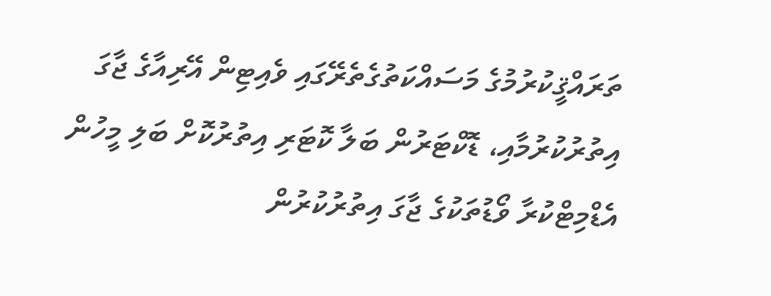ތަރައްޤީކުރުމުގެ މަސައްކަތުގެތެރޭގައި ވެއިޓިން އޭރިއާގެ ޖާގަ އިތުރުކުރުމާއި، ޑޮކްޓަރުން ބަލާ ކޮޓަރި އިތުރުކޮށް ބަލި މީހުން އެޑްމިޓްކުރާ ވޯޑުތަކުގެ ޖާގަ އިތުރުކުރުން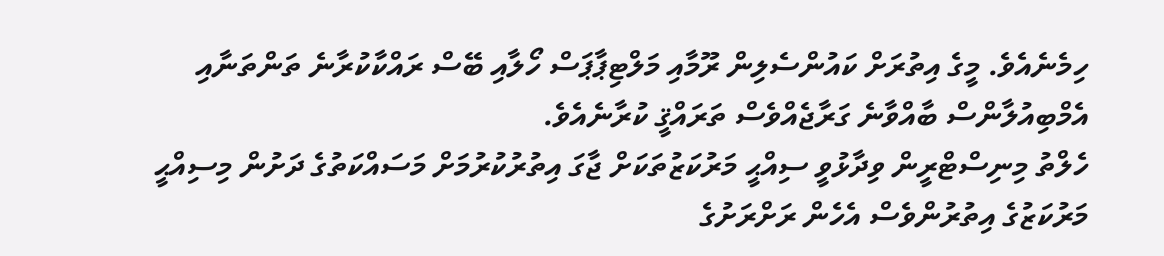ހިމެނެއެވެ. މީގެ އިތުރަށް ކައުންސެލިން ރޫމާއި މަލްޓިޕާޕަސް ހޯލާއި ބޭސް ރައްކާކުރާނެ ތަންތަނާއި އެމްބިއުލާންސް ބާއްވާނެ ގަރާޖެއްވެސް ތަރައްޤީ ކުރާނެއެވެ.
ހެލްތު މިނިސްޓްރީން ވިދާޅުވީ ސިއްޙީ މަރުކަޒުތަކަށް ޖާގަ އިތުރުކުރުމަށް މަސައްކަތުގެ ދަށުން މިސިއްޙީ މަރުކަޒުގެ އިތުރުންވެސް އެހެން ރަށްރަށުގެ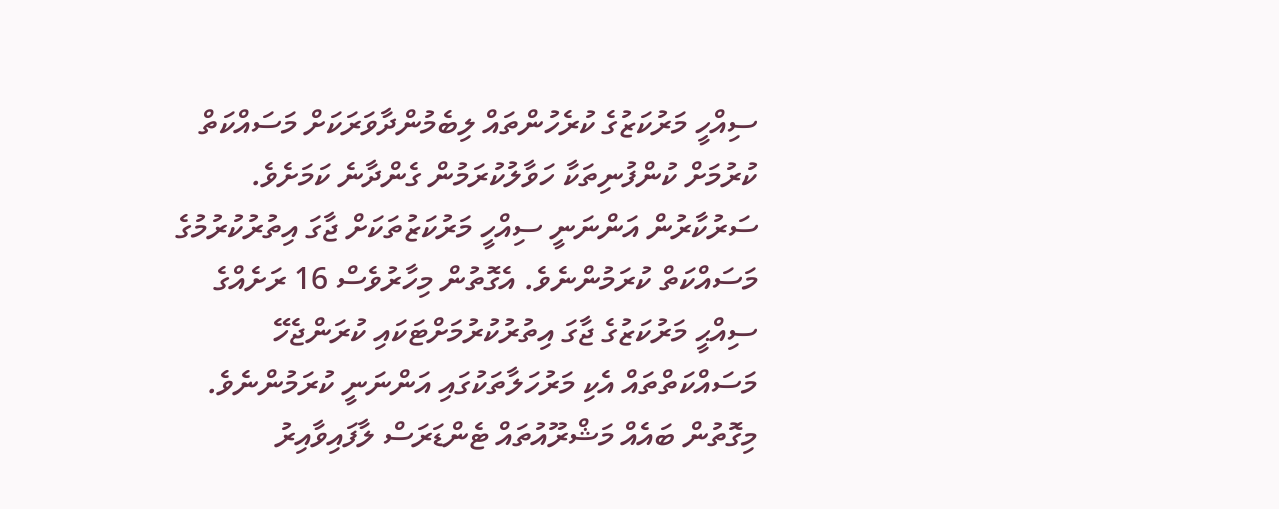ސިއްހީ މަރުކަޒުގެ ކުރެހުންތައް ލިބެމުންދާވަރަކަށް މަސައްކަތް ކުރުމަށް ކުންފުނިތަކާ ހަވާލުކުރަމުން ގެންދާނެ ކަމަށެވެ.
ސަރުކާރުން އަންނަނީ ސިއްހީ މަރުކަޒުތަކަށް ޖާގަ އިތުރުކުރުމުގެ މަސައްކަތް ކުރަމުންނެވެ. އެގޮތުން މިހާރުވެސް 16 ރަށެއްގެ ސިއްޙީ މަރުކަޒުގެ ޖާގަ އިތުރުކުރުމަށްޓަކައި ކުރަންޖެހޭ މަސައްކަތްތައް އެކި މަރުހަލާތަކުގައި އަންނަނީ ކުރަމުންނެވެ. މިގޮތުން ބައެއް މަޝްރޫއުތައް ޓެންޑަރަސް ލާފައިވާއިރު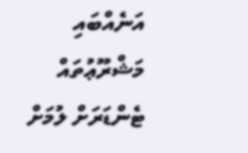އަނެއްބައި މަޝްރޫޢުތައް ޓެންޑަރަށް ލުމަށް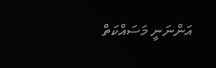އަންނަނީ މަސައްކަތް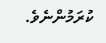ކުރަމުންނެވެ.